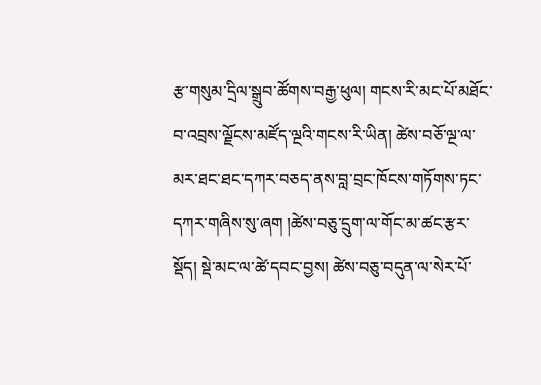རྩ་གསུམ་དྲིལ་སྒྲུབ་ཚོགས་བརྒྱ་ཕུལ། གངས་རི་མང་པོ་མཐོང་བ་འབྲས་ལྗོངས་མཛོད་ལྔའི་གངས་རི་ཡིན། ཚེས་བཅོ་ལྔ་ལ་མར་ཐང་ཐང་དཀར་བཅད་ནས་བླ་བྲང་ཁོངས་གཏོགས་ཏང་དཀར་གཞིས་སུ་ཞག །ཚེས་བཅུ་དྲུག་ལ་གོང་མ་ཚང་རྩར་སྡོད། སྡེ་མང་ལ་ཚེ་དབང་བྱས། ཚེས་བཅུ་བདུན་ལ་སེར་པོ་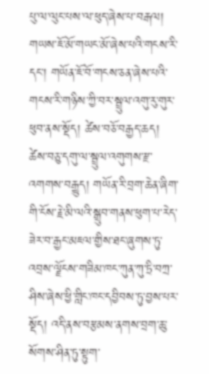པུ་ལ་ལུང་པས་ལ་ཕུད་ཞེས་པ་བརྒལ། གཡས་ཇོ་མོ་གཡང་མོ་ཞེས་པའི་གངས་རི་དང་། གཡོན་ཇོ་བོ་གངས་ཅན་ཞེས་པའི་གངས་རི་གཉིས་ཀྱི་བར་སྦྲུལ་འགུ་རུ་གུར་ཕུབ་ནས་སྡོད། ཚེས་བཅོ་བརྒྱད་ཆད། ཚེས་བཅུ་དགུ་ལ་སྦྲུལ་འགུགས་རྫ་འགགས་བརྒྱུད། གཡོན་རི་བྲག་ཆེན་ཞིག་གི་ངོས་རྗེ་མི་ལའི་སྒྲུབ་གནས་ཕུག་པ་རེད་ཟེར་བ་རྒྱང་མཇལ་གྱིས་ཐང་ཞུགས་ཏུ་འབྲས་ལྗོངས་གཟིམ་ཁང་ཀུན་ཀུ་ཏྲི་བཀྲ་ཤིས་ཞེས་ཕྱི་གླིང་ཁང་དབྱིབས་ཏུ་བྱས་པར་སྡོད། འདི་ནས་བརྩམས་ནགས་བྲག་ཆུ་སོགས་ཤིན་ཏུ་སྟུག་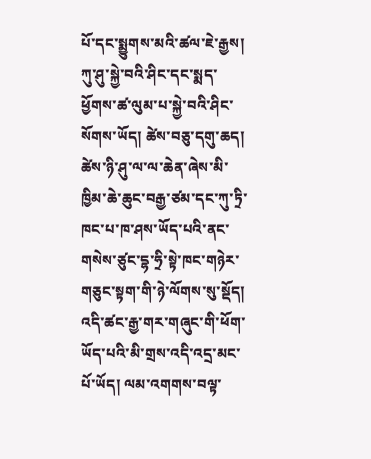པོ་དང་སྨྱུགས་མའི་ཚལ་ཇེ་རྒྱས། ཀུ་ཤུ་སྐྱེ་བའི་ཤིང་དང་སྨད་ཕྱོགས་ཚ་ལུམ་པ་སྐྱེ་བའི་ཤིང་སོགས་ཡོད། ཚེས་བཅུ་དགུ་ཆད། ཚེས་ཉི་ཤུ་ལ་ལ་ཆེན་ཞེས་མི་ཁྱིམ་ཆེ་ཆུང་བརྒྱ་ཙམ་དང་ཀུ་ཏྲི་ཁང་པ་ཁ་ཤས་ཡོད་པའི་ནང་གསེས་ཙུང་དྷ་ཧྲི་སྟེ་ཁང་གཉེར་གཅུང་སྟག་གི་ཉེ་ལོགས་སུ་སྡོད། འདི་ཚང་རྒྱ་གར་གཞུང་གི་ཕོག་ཡོད་པའི་མི་གྲས་འདི་འདྲ་མང་པོ་ཡོད། ལམ་འགགས་བལྟ་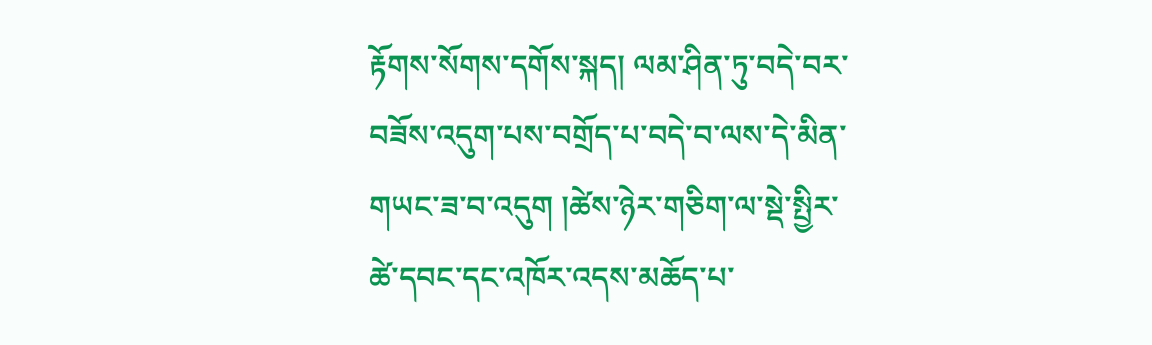རྟོགས་སོགས་དགོས་སྐད། ལམ་ཤིན་ཏུ་བདེ་བར་བཟོས་འདུག་པས་བགྲོད་པ་བདེ་བ་ལས་དེ་མིན་གཡང་ཟ་བ་འདུག །ཚེས་ཉེར་གཅིག་ལ་སྡེ་སྤྱིར་ཚེ་དབང་དང་འཁོར་འདས་མཆོད་པ་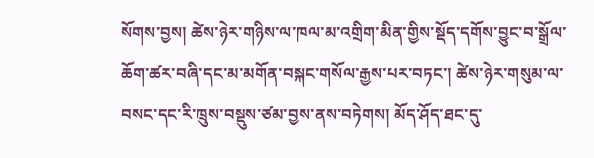སོགས་བྱས། ཚེས་ཉེར་གཉིས་ལ་ཁལ་མ་འགྲིག་མིན་གྱིས་སྡོད་དགོས་བྱུང་བ་སྒྲོལ་ཆོག་ཚར་བཞི་དང་མ་མགོན་བསྐང་གསོལ་རྒྱས་པར་བཏང་། ཚེས་ཉེར་གསུམ་ལ་བསང་དང་རི་ཁྲུས་བསྡུས་ཙམ་བྱས་ནས་བཏེགས། མོད་ཤོད་ཐང་དུ་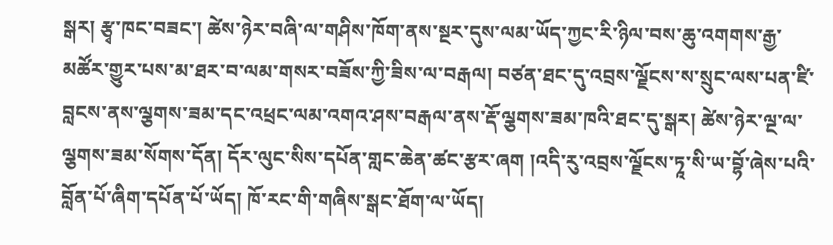སྒར། རྩྭ་ཁང་བཟང་། ཚེས་ཉེར་བཞི་ལ་གཤིས་ཁོག་ནས་སྔར་དུས་ལམ་ཡོད་ཀྱང་རི་ཉིལ་བས་ཆུ་འགགས་རྒྱ་མཚོར་གྱུར་པས་མ་ཐར་བ་ལམ་གསར་བཟོས་ཀྱི་ཟིས་ལ་བརྒལ། བཙན་ཐང་དུ་འབྲས་ལྗོངས་ས་སྲུང་ལས་པན་ཛི་བླངས་ནས་ལྕགས་ཟམ་དང་འཕྲང་ལམ་འགའ་ཤས་བརྒལ་ནས་རྡོ་ལྕགས་ཟམ་ཁའི་ཐང་དུ་སྒར། ཚེས་ཉེར་ལྔ་ལ་ལྕགས་ཟམ་སོགས་དོན། དོར་ལུང་སིས་དཔོན་གླང་ཆེན་ཚང་རྩར་ཞག །འདི་རུ་འབྲས་ལྗོངས་ཏཱ་སི་ཡ་བྷོ་ཞེས་པའི་བློན་པོ་ཞིག་དཔོན་པོ་ཡོད། ཁོ་རང་གི་གཞིས་སྒང་ཐོག་ལ་ཡོད།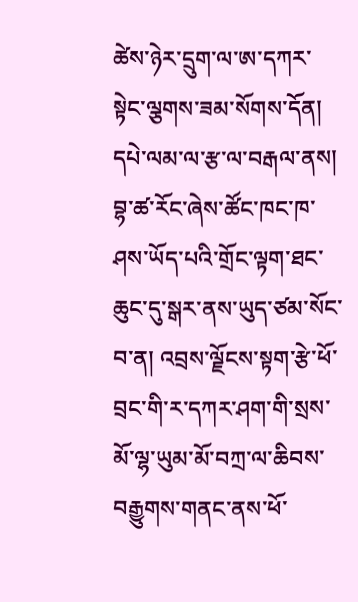ཚེས་ཉེར་དྲུག་ལ་ཨ་དཀར་སྟེང་ལྕགས་ཟམ་སོགས་དོན། དཔེ་ལམ་ལ་རྩ་ལ་བརྒལ་ནས། བྷ་ཚ་རོང་ཞེས་ཚོང་ཁང་ཁ་ཤས་ཡོད་པའི་གྲོང་ལྟག་ཐང་ཆུང་དུ་སྒར་ནས་ཡུད་ཙམ་སོང་བ་ན། འབྲས་ལྗོངས་སྟག་རྩེ་ཕོ་བྲང་གི་ར་དཀར་ཤག་གི་སྲས་མོ་ལྷ་ཡུམ་མོ་བཀྲ་ལ་ཆིབས་བརྒྱུགས་གནང་ནས་ཕོ་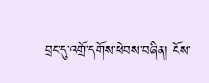བྲང་དུ་འགྲོ་དགོས་ཕེབས་བཞིན། ངོས་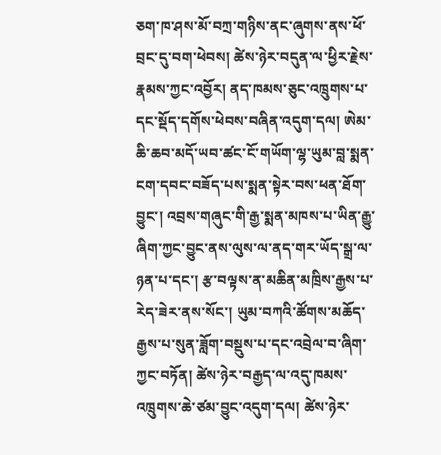ཅག་ཁ་ཤས་མོ་བཀྲ་གཉིས་ནང་ཞུགས་ནས་ཕོ་བྲང་དུ་བག་ཕེབས། ཚེས་ཉེར་བདུན་ལ་ཕྱིར་རྗེས་རྣམས་ཀྱང་འབྱོར། ནད་ཁམས་ཅུང་འཁྲུགས་པ་དང་སྡོད་དགོས་ཕེབས་བཞིན་འདུག་དལ། ཨེམ་ཆི་ཆབ་མདོ་ཡབ་ཚང་ངོ་གཡོག་ལྷ་ཡུམ་བླ་སྨན་ངག་དབང་བཟོད་པས་སྨན་སྟེར་བས་ཕན་ཐོག་བྱུང་། འབྲས་གཞུང་གི་རྒྱ་སྨན་མཁས་པ་ཡིན་རྒྱུ་ཞིག་ཀྱང་བྱུང་ནས་ལུས་ལ་ནད་གར་ཡོད་སྒྲ་ལ་ཉན་པ་དང་། རྩ་བལྟས་ན་མཆིན་མཁྲིས་རྒྱས་པ་རེད་ཟེར་ནས་སོང་། ཡུམ་བཀའི་ཚོགས་མཆོད་རྒྱས་པ་སུན་ཟློག་བསྡུས་པ་དང་འབྲེལ་བ་ཞིག་ཀྱང་བཏོན། ཚེས་ཉེར་བརྒྱད་ལ་འདུ་ཁམས་འཁྲུགས་ཆེ་ཙམ་བྱུང་འདུག་དལ། ཚེས་ཉེར་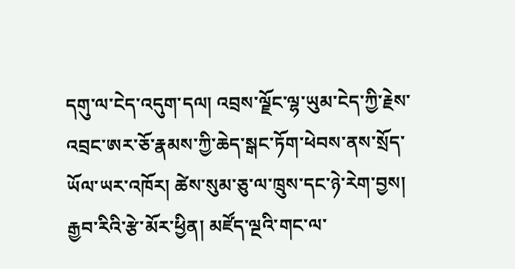དགུ་ལ་ངེད་འདུག་དལ། འབྲས་ལྗོང་ལྷ་ཡུམ་ངེད་ཀྱི་རྗེས་འབྲང་ཨར་ཅོ་རྣམས་ཀྱི་ཆེད་སྒང་ཏོག་ཕེབས་ནས་སྲོད་ཡོལ་ཡར་འཁོར། ཚེས་སུམ་ཅུ་ལ་ཁྲུས་དང་ཉེ་རེག་བྱས། རྒྱབ་རིའི་རྩེ་མོར་ཕྱིན། མཛོད་ལྔའི་གང་ལ་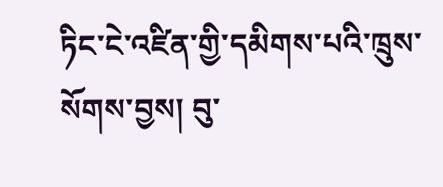ཏིང་ངེ་འཛིན་གྱི་དམིགས་པའི་ཁྲུས་སོགས་བྱས། བུ་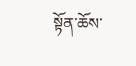སྟོན་ཆོས་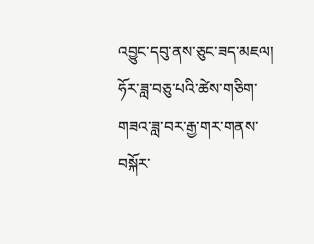འབྱུང་དབུ་ནས་ཅུང་ཟད་མཇལ། ཧོར་ཟླ་བཅུ་པའི་ཚེས་གཅིག་གཟའ་ཟླ་བར་རྒྱ་གར་གནས་བསྐོར་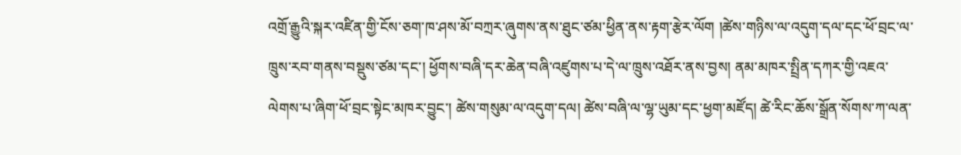འགྲོ་རྒྱུའི་སྐར་འཛིན་གྱི་ངོས་ཅག་ཁ་ཤས་མོ་བཀྲར་ཞུགས་ནས་ཐུང་ཙམ་ཕྱིན་ནས་རྟག་རྩེར་ལོག །ཚེས་གཉིས་ལ་འདུག་དལ་དང་ཕོ་བྲང་ལ་ཁྲུས་རབ་གནས་བསྡུས་ཙམ་དང་། ཕྱོགས་བཞི་དར་ཆེན་བཞི་འཛུགས་པ་དེ་ལ་ཁྲུས་འཐོར་ནས་བྱས། ནམ་མཁར་སྤྲིན་དཀར་གྱི་འཇའ་ལེགས་པ་ཞིག་ཕོ་བྲང་སྟེང་མཁར་བྱུང་། ཚེས་གསུམ་ལ་འདུག་དལ། ཚེས་བཞི་ལ་ལྷ་ཡུམ་དང་ཕྱག་མཛོད། ཚེ་རིང་ཆོས་སྒྲོན་སོགས་ཀ་ལན་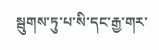སྦུགས་ཏུ་པ་སི་དང་རྒྱ་གར་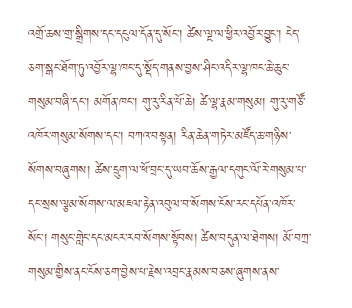འགྲོ་ཆས་གྲ་སྒྲིགས་དང་དངུལ་དོན་དུ་སོང་། ཚེས་ལྔ་ལ་ཕྱིར་འབྱོར་བྱུང་། ངེད་ཅག་སྒང་ཐོག་ཏུ་འབྱོར་ལྷ་ཁང་དུ་སྡོད་གནས་བྱས་ཤིང་འདིར་ལྷ་ཁང་ཆེ་ཆུང་གསུམ་བཞི་དང་། མགོན་ཁང་། གུ་རུ་རིན་པོ་ཆེ། ཚེ་ལྷ་རྣམ་གསུམ། གུ་རུ་གཙོ་འཁོར་གསུམ་སོགས་དང་། བཀའ་བསྟན། རིན་ཆེན་གཏེར་མཛོད་ཆ་གཉིས་སོགས་བཞུགས། ཚེས་དྲུག་ལ་ཕོ་བྲང་དུ་ཡབ་ཆོས་རྒྱལ་དགུང་ལོ་རེ་གསུམ་པ་དང་སྲས་ལྕམ་སོགས་ལ་མཇལ་རྟེན་འབུལ་བ་སོགས་ངོས་རང་དཔོན་འཁོར་སོང་། གསུང་གླེང་དང་མངར་རབ་སོགས་སྟོབས། ཚེས་བདུན་ལ་ཐེགས། མོ་བཀྲ་གསུམ་གྱིས་ནང་ངོས་ཅག་བྱེས་པ་རྗེས་འབྲང་རྣམས་བཅས་ཞུགས་ནས་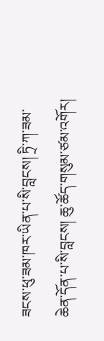ཟངས་ཕུ་ཟམ་ཁར་ཡིན་པ་སི་བླངས། ཏྲི་ཀ་ཟམ་ཆེན་དོན་པ་སི་བླངས། ཆུ་ཚོད་གསུམ་ཙམ་འགོར།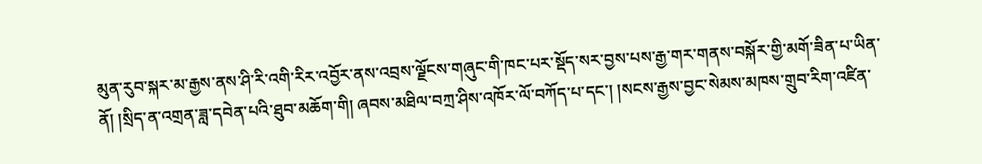མུན་རུབ་སྐར་མ་རྒྱས་ནས་ཤི་རི་འགི་རིར་འབྱོར་ནས་འབྲས་ལྗོངས་གཞུང་གི་ཁང་པར་སྡོད་སར་བྱས་པས་རྒྱ་གར་གནས་བསྐོར་གྱི་མགོ་ཟིན་པ་ཡིན་ནོ། །སྲིད་ན་འགྲན་ཟླ་དབེན་པའི་ཐུབ་མཆོག་གི། ཞབས་མཐིལ་བཀྲ་ཤིས་འཁོར་ལོ་བཀོད་པ་དང་། །སངས་རྒྱས་བྱང་སེམས་མཁས་གྲུབ་རིག་འཛིན་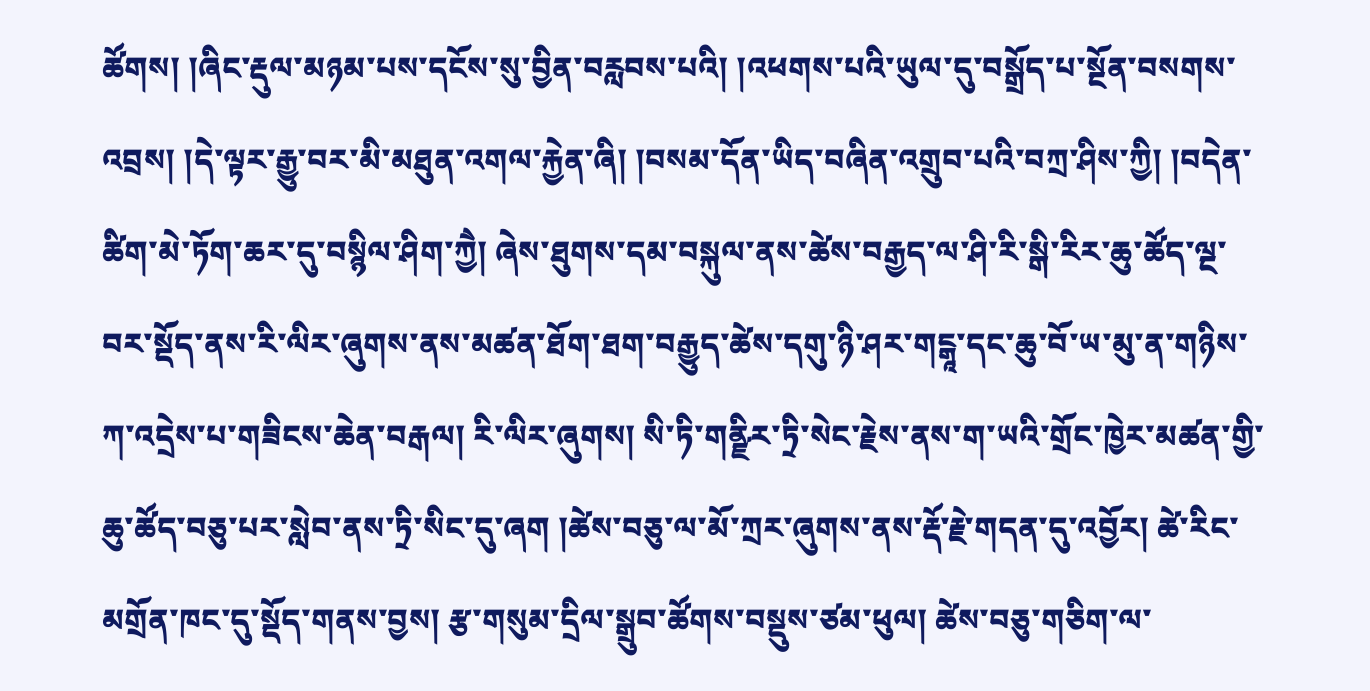ཚོགས། །ཞིང་རྡུལ་མཉམ་པས་དངོས་སུ་བྱིན་བརླབས་པའི། །འཕགས་པའི་ཡུལ་དུ་བསྒྲོད་པ་སྔོན་བསགས་འབྲས། །དེ་ལྟར་རྒྱུ་བར་མི་མཐུན་འགལ་རྐྱེན་ཞི། །བསམ་དོན་ཡིད་བཞིན་འགྲུབ་པའི་བཀྲ་ཤིས་ཀྱི། །བདེན་ཚིག་མེ་ཏོག་ཆར་དུ་བསྙིལ་ཤིག་ཀྱཻ། ཞེས་ཐུགས་དམ་བསྐུལ་ནས་ཚེས་བརྒྱད་ལ་ཤི་རི་སྒི་རིར་ཆུ་ཚོད་ལྔ་བར་སྡོད་ནས་རི་ལིར་ཞུགས་ནས་མཚན་ཐོག་ཐག་བརྒྱུད་ཚེས་དགུ་ཉི་ཤར་གངྒཱ་དང་ཆུ་བོ་ཡ་མུ་ན་གཉིས་ཀ་འདྲེས་པ་གཟིངས་ཆེན་བརྒལ། རི་ལིར་ཞུགས། སི་ཏི་གནྫིར་ཏྲི་སེང་རྗེས་ནས་ག་ཡའི་གྲོང་ཁྱེར་མཚན་གྱི་ཆུ་ཚོད་བཅུ་པར་སླེབ་ནས་ཏྲི་སིང་དུ་ཞག །ཚེས་བཅུ་ལ་མོ་ཀྲར་ཞུགས་ནས་རྡོ་རྗེ་གདན་དུ་འབྱོར། ཚེ་རིང་མགྲོན་ཁང་དུ་སྡོད་གནས་བྱས། རྩ་གསུམ་དྲིལ་སྒྲུབ་ཚོགས་བསྡུས་ཙམ་ཕུལ། ཚེས་བཅུ་གཅིག་ལ་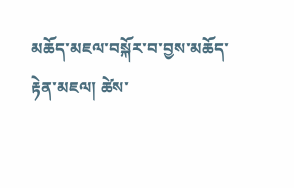མཆོད་མཇལ་བསྐོར་བ་བྱས་མཆོད་རྟེན་མཇལ། ཚེས་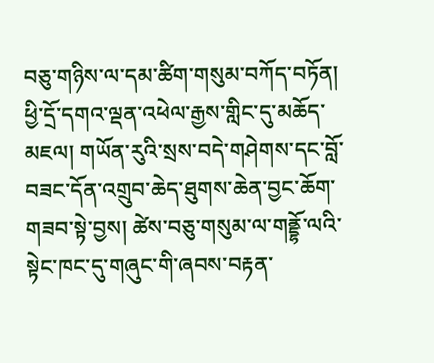བཅུ་གཉིས་ལ་དམ་ཚིག་གསུམ་བཀོད་བཏོན། ཕྱི་དྲོ་དགའ་ལྡན་འཕེལ་རྒྱས་གླིང་དུ་མཆོད་མཇལ། གཡོན་རུའི་སྲས་བདེ་གཤེགས་དང་བློ་བཟང་དོན་འགྲུབ་ཆེད་ཐུགས་ཆེན་བྱང་ཆོག་གཟབ་སྟེ་བྱས། ཚེས་བཅུ་གསུམ་ལ་གནྡྷོ་ལའི་སྟེང་ཁང་དུ་གཞུང་གི་ཞབས་བརྟན་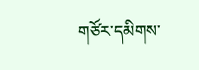གཙོར་དམིགས་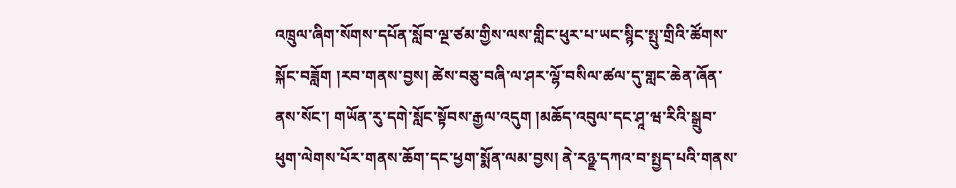འཁྲུལ་ཞིག་སོགས་དཔོན་སློབ་ལྔ་ཙམ་གྱིས་ལས་གླིང་ཕུར་པ་ཡང་སྙིང་སྤུ་གྲིའི་ཚོགས་སྐོང་བཟློག །རབ་གནས་བྱས། ཚེས་བཅུ་བཞི་ལ་ཤར་ལྷོ་བསིལ་ཚལ་དུ་གླང་ཆེན་ཞོན་ནས་སོང་། གཡོན་རུ་དགེ་སློང་སྟོབས་རྒྱལ་འདུག །མཆོད་འབུལ་དང་ཤཱ་ཝ་རིའི་སྒྲུབ་ཕུག་ལེགས་པོར་གནས་ཆོག་དང་ཕྱག་སྨོན་ལམ་བྱས། ནེ་རཉྫ་དཀའ་བ་སྤྱད་པའི་གནས་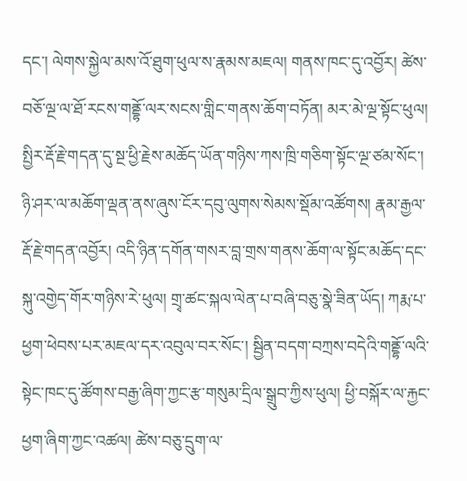དང་། ལེགས་སྐྱེལ་མས་འོ་ཐུག་ཕུལ་ས་རྣམས་མཇལ། གནས་ཁང་དུ་འབྱོར། ཚེས་བཅོ་ལྔ་ལ་ཐོ་རངས་གནྡྷོ་ལར་སངས་གླིང་གནས་ཆོག་བཏོན། མར་མེ་ལྔ་སྟོང་ཕུལ། སྤྱིར་རྡོ་རྗེ་གདན་དུ་སྔ་ཕྱི་རྗེས་མཆོད་ཡོན་གཉིས་ཀས་ཁྲི་གཅིག་སྟོང་ལྔ་ཙམ་སོང་།
ཉི་ཤར་ལ་མཆོག་ལྡན་ནས་ཞུས་ངོར་དབུ་ལུགས་སེམས་སྡོམ་འཚོགས། རྣམ་རྒྱལ་རྡོ་རྗེ་གདན་འབྱོར། འདི་ཉིན་དགོན་གསར་བླ་གྲས་གནས་ཆོག་ལ་སྟོང་མཆོད་དང་སྐུ་འགྱེད་གོར་གཉིས་རེ་ཕུལ། གྲྭ་ཚང་སྐལ་ལེན་པ་བཞི་བཅུ་སྣེ་ཟིན་ཡོད། ཀརྨ་པ་ཕྱག་ཕེབས་པར་མཇལ་དར་འབུལ་བར་སོང་། སྦྱིན་བདག་བཀྲས་བདེའི་གནྡྷོ་ལའི་སྟེང་ཁང་དུ་ཚོགས་བརྒྱ་ཞིག་ཀྱང་རྩ་གསུམ་དྲིལ་སྒྲུབ་ཀྱིས་ཕུལ། ཕྱི་བསྐོར་ལ་རྐྱང་ཕྱག་ཞིག་ཀྱང་འཚལ། ཚེས་བཅུ་དྲུག་ལ་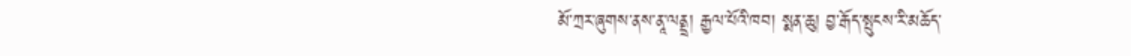མོ་ཀྲར་ཞུགས་ནས་ནཱ་ལནྡྲ། རྒྱལ་པོའི་ཁབ། སྨན་ཆུ། བྱ་རྒོད་སྤུངས་རི་མཆོད་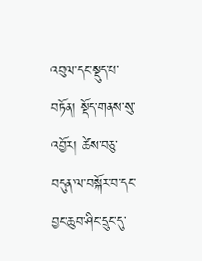འབུལ་དང་སྡུད་པ་བཏོན། སྡོད་གནས་སུ་འབྱོར། ཚེས་བཅུ་བདུན་ལ་བསྐོར་བ་དང་བྱང་ཆུབ་ཤིང་དྲུང་དུ་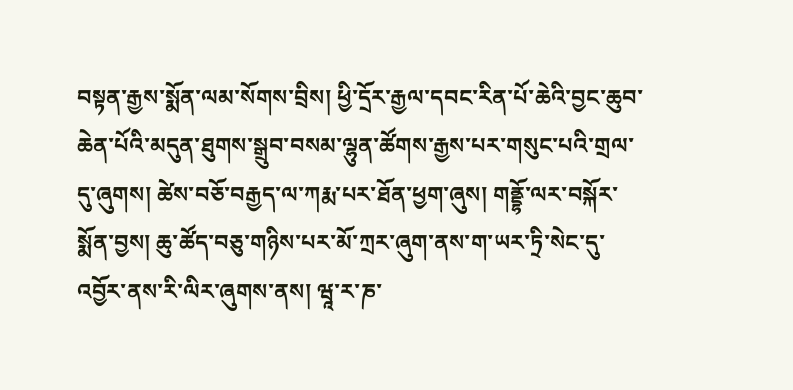བསྟན་རྒྱས་སྨོན་ལམ་སོགས་བྲིས། ཕྱི་དྲོར་རྒྱལ་དབང་རིན་པོ་ཆེའི་བྱང་ཆུབ་ཆེན་པོའི་མདུན་ཐུགས་སྒྲུབ་བསམ་ལྷུན་ཚོགས་རྒྱས་པར་གསུང་པའི་གྲལ་དུ་ཞུགས། ཚེས་བཅོ་བརྒྱད་ལ་ཀརྨ་པར་ཐོན་ཕྱག་ཞུས། གནྡྷོ་ལར་བསྐོར་སྨོན་བྱས། ཆུ་ཚོད་བཅུ་གཉིས་པར་མོ་ཀྲར་ཞུག་ནས་ག་ཡར་ཏྲི་སེང་དུ་འབྱོར་ནས་རི་ལིར་ཞུགས་ནས། ཝཱ་ར་ཎ་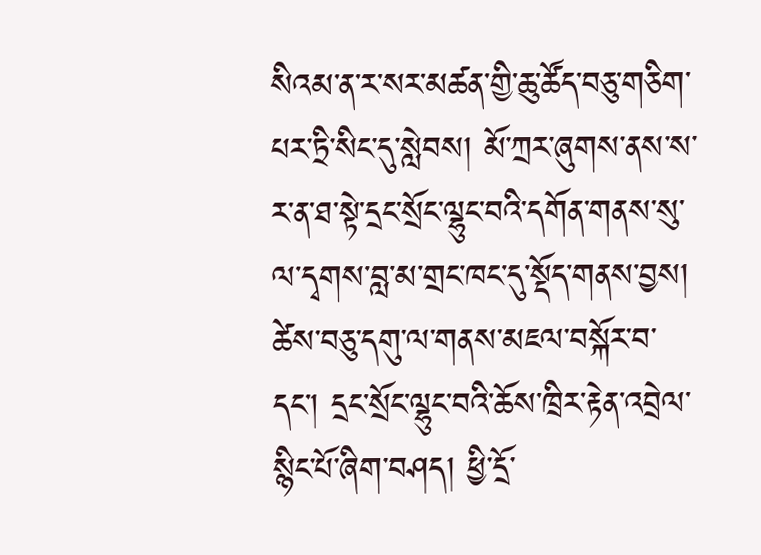སིའམ་ན་ར་སར་མཚན་གྱི་ཆུ་ཚོད་བཅུ་གཅིག་པར་ཏྲི་སིང་དུ་སླེབས། མོ་ཀྲར་ཞུགས་ནས་ས་ར་ན་ཐ་སྟེ་དྲང་སྲོང་ལྷུང་བའི་དགོན་གནས་སུ་ལ་དྭགས་བླ་མ་གྲང་ཁང་དུ་སྡོད་གནས་བྱས། ཚེས་བཅུ་དགུ་ལ་གནས་མཇལ་བསྐོར་བ་དང་། དྲང་སྲོང་ལྷུང་བའི་ཆོས་ཁྲིར་རྟེན་འབྲེལ་སྙིང་པོ་ཞིག་བཤད། ཕྱི་དྲོ་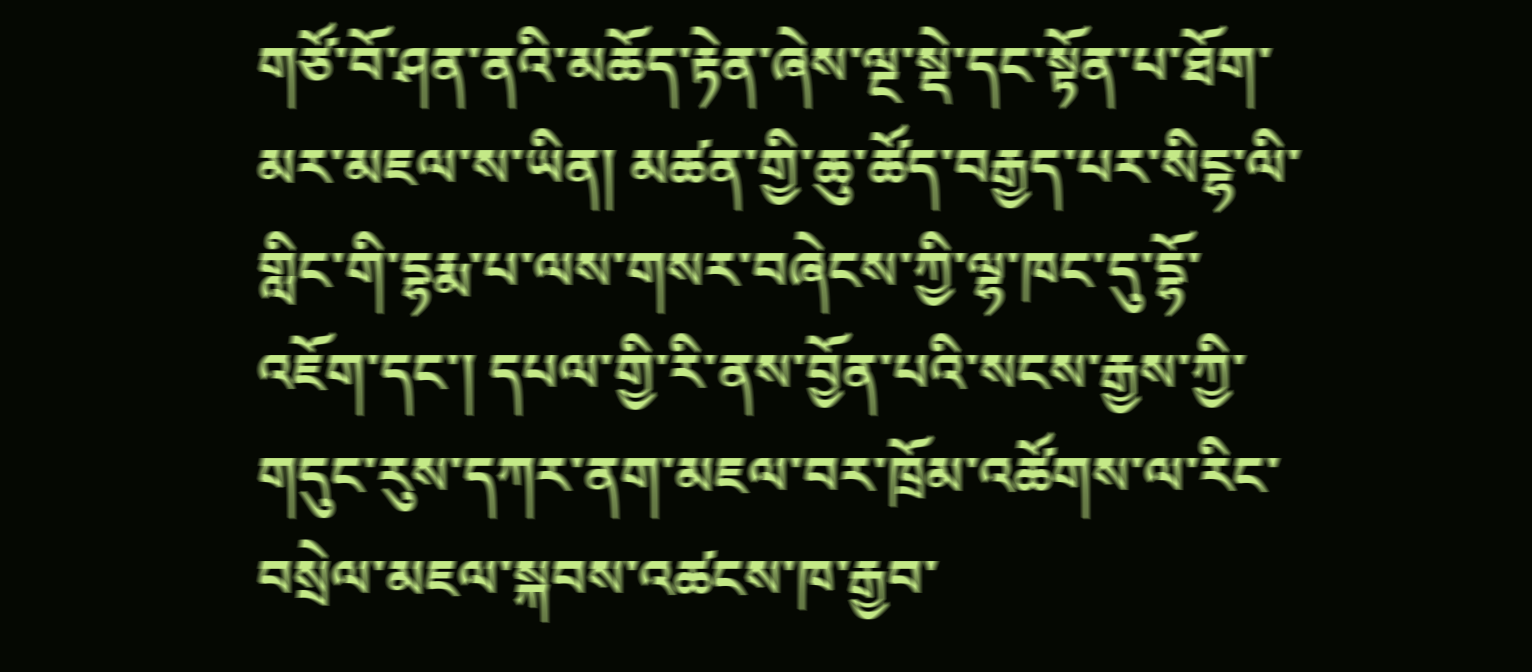གཙོ་བོ་ཤན་ནའི་མཆོད་རྟེན་ཞེས་ལྔ་སྡེ་དང་སྟོན་པ་ཐོག་མར་མཇལ་ས་ཡིན། མཚན་གྱི་ཆུ་ཚོད་བརྒྱད་པར་སིངྷ་ལི་གླིང་གི་དྷརྨ་པ་ལས་གསར་བཞེངས་ཀྱི་ལྷ་ཁང་དུ་དྷོ་འཇོག་དང་། དཔལ་གྱི་རི་ནས་བྱོན་པའི་སངས་རྒྱས་ཀྱི་གདུང་རུས་དཀར་ནག་མཇལ་བར་ཁྲོམ་འཚོགས་ལ་རིང་བསྲེལ་མཇལ་སྐབས་འཚངས་ཁ་རྒྱབ་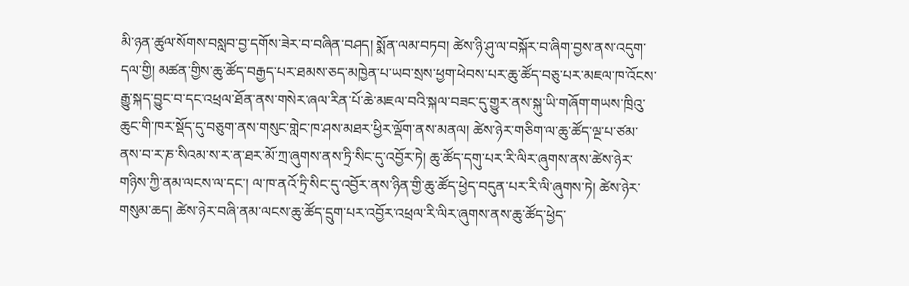མི་ཉན་ཚུལ་སོགས་བསླབ་བྱ་དགོས་ཟེར་བ་བཞིན་བཤད། སྨོན་ལམ་བཏབ། ཚེས་ཉི་ཤུ་ལ་བསྐོར་བ་ཞིག་བྱས་ནས་འདུག་དལ་གྱི། མཚན་གྱིས་ཆུ་ཚོད་བརྒྱད་པར་ཐམས་ཅད་མཁྱེན་པ་ཡབ་སྲས་ཕྱག་ཕེབས་པར་ཆུ་ཚོད་བཅུ་པར་མཇལ་ཁ་འོངས་རྒྱུ་སྐད་བྱུང་བ་དང་འཕྲལ་ཐོན་ནས་གསེར་ཞལ་རིན་པོ་ཆེ་མཇལ་བའི་སྐལ་བཟང་དུ་གྱུར་ནས་སྐུ་ཡི་གཞོག་གཡས་ཁྲིའུ་ཆུང་གི་ཁར་སྡོད་དུ་བཅུག་ནས་གསུང་གླེང་ཁ་ཤས་མཐར་ཕྱིར་ལྡོག་ནས་མནལ། ཚེས་ཉེར་གཅིག་ལ་ཆུ་ཚོད་ལྔ་པ་ཙམ་ནས་བ་ར་ཎ་སིའམ་ས་ར་ན་ཐར་མོ་ཀྲ་ཞུགས་ནས་ཏྲི་སིང་དུ་འབྱོར་ཏེ། ཆུ་ཚོད་དགུ་པར་རི་ལིར་ཞུགས་ནས་ཚེས་ཉེར་གཉིས་ཀྱི་ནམ་ལངས་ལ་དང་། ལ་ཁ་ནའོ་ཏྲི་སིང་དུ་འབྱོར་ནས་ཉིན་གྱི་ཆུ་ཚོད་ཕྱེད་བདུན་པར་རི་ལི་ཞུགས་ཏེ། ཚེས་ཉེར་གསུམ་ཆད། ཚེས་ཉེར་བཞི་ནམ་ལངས་ཆུ་ཚོད་དྲུག་པར་འབྱོར་འཕྲལ་རི་ལིར་ཞུགས་ནས་ཆུ་ཚོད་ཕྱེད་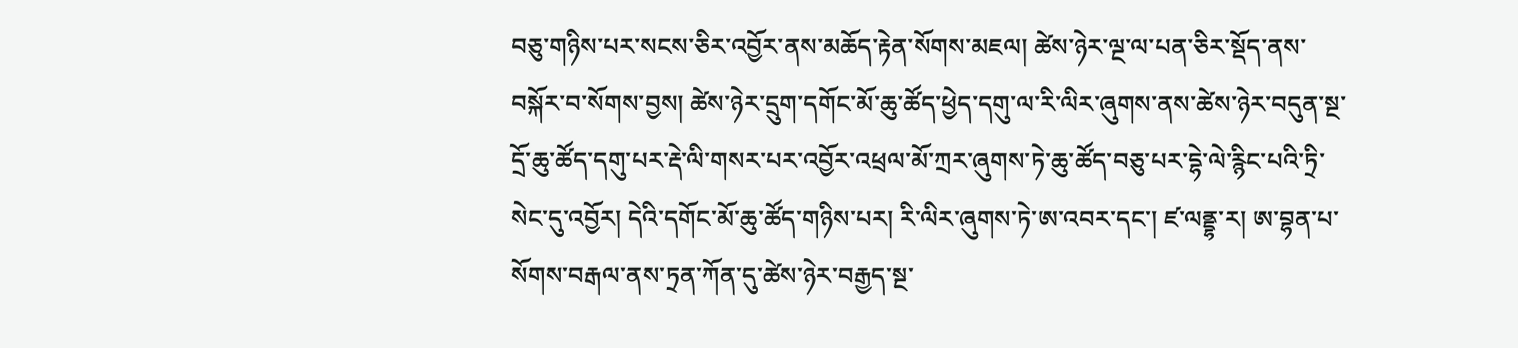བཅུ་གཉིས་པར་སངས་ཅིར་འབྱོར་ནས་མཆོད་རྟེན་སོགས་མཇལ། ཚེས་ཉེར་ལྔ་ལ་པན་ཅིར་སྡོད་ནས་བསྐོར་བ་སོགས་བྱས། ཚེས་ཉེར་དྲུག་དགོང་མོ་ཆུ་ཚོད་ཕྱེད་དགུ་ལ་རི་ལིར་ཞུགས་ནས་ཚེས་ཉེར་བདུན་སྔ་དྲོ་ཆུ་ཚོད་དགུ་པར་རྡེ་ལི་གསར་པར་འབྱོར་འཕྲལ་མོ་ཀྲར་ཞུགས་ཏེ་ཆུ་ཚོད་བཅུ་པར་དྷེ་ལེ་རྙིང་པའི་ཏྲི་སེང་དུ་འབྱོར། དེའི་དགོང་མོ་ཆུ་ཚོད་གཉིས་པར། རི་ལིར་ཞུགས་ཏེ་ཨ་འབར་དང་། ཛ་ལནྡྷ་ར། ཨ་བྷན་པ་སོགས་བརྒལ་ནས་ཏྲན་ཀོན་དུ་ཚེས་ཉེར་བརྒྱད་སྔ་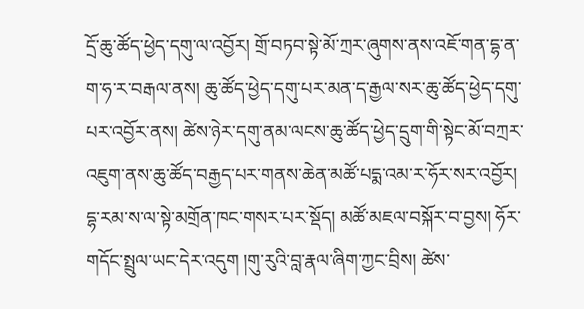དྲོ་ཆུ་ཚོད་ཕྱེད་དགུ་ལ་འབྱོར། གྲོ་བཏབ་སྟེ་མོ་ཀྲར་ཞུགས་ནས་འཇོ་གན་དྷ་ན་ག་ཧ་ར་བརྒལ་ནས། ཆུ་ཚོད་ཕྱེད་དགུ་པར་མན་ད་རྒྱལ་སར་ཆུ་ཚོད་ཕྱེད་དགུ་པར་འབྱོར་ནས། ཚེས་ཉེར་དགུ་ནམ་ལངས་ཆུ་ཚོད་ཕྱེད་དྲུག་གི་སྟེང་མོ་བཀྲར་འཇུག་ནས་ཆུ་ཚོད་བརྒྱད་པར་གནས་ཆེན་མཚོ་པདྨ་འམ་ར་ཧོར་སར་འབྱོར། དྷ་རམ་ས་ལ་སྟེ་མགྲོན་ཁང་གསར་པར་སྡོད། མཚོ་མཇལ་བསྐོར་བ་བྱས། ཧོར་གདོང་སྤྲུལ་ཡང་དེར་འདུག །གུ་རུའི་བླ་རྣལ་ཞིག་ཀྱང་བྲིས། ཚེས་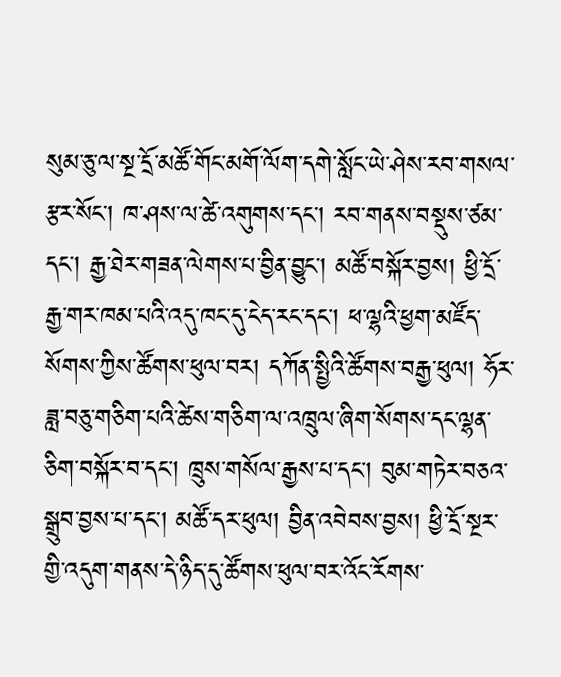སུམ་ཅུ་ལ་སྔ་དྲོ་མཚོ་གོང་མགོ་ལོག་དགེ་སློང་ཡེ་ཤེས་རབ་གསལ་རྩར་སོང་། ཁ་ཤས་ལ་ཚེ་འགུགས་དང་། རབ་གནས་བསྡུས་ཙམ་དང་། རྒྱ་ཐེར་གཟན་ལེགས་པ་བྱིན་བྱུང་། མཚོ་བསྐོར་བྱས། ཕྱི་དྲོ་རྒྱ་གར་ཁམ་པའི་འདུ་ཁང་དུ་ངེད་རང་དང་། ཕ་ལྷའི་ཕྱག་མཛོད་སོགས་ཀྱིས་ཚོགས་ཕུལ་བར། དཀོན་སྤྱིའི་ཚོགས་བརྒྱ་ཕུལ། ཧོར་ཟླ་བཅུ་གཅིག་པའི་ཚེས་གཅིག་ལ་འཁྲུལ་ཞིག་སོགས་དང་ལྷན་ཅིག་བསྐོར་བ་དང་། ཁྲུས་གསོལ་རྒྱས་པ་དང་། བུམ་གཏེར་བཅའ་སྒྲུབ་བྱས་པ་དང་། མཚོ་དར་ཕུལ། བྱིན་འབེབས་བྱས། ཕྱི་དྲོ་སྔར་གྱི་འདུག་གནས་དེ་ཉིད་དུ་ཚོགས་ཕུལ་བར་འོང་རོགས་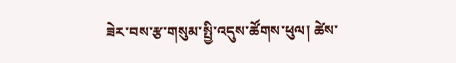ཟེར་བས་རྩ་གསུམ་སྤྱི་འདུས་ཚོགས་ཕུལ། ཚེས་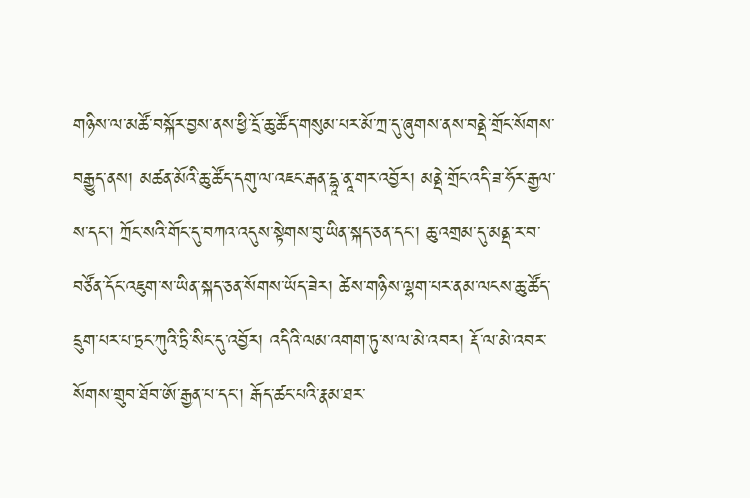གཉིས་ལ་མཚོ་བསྐོར་བྱས་ནས་ཕྱི་དྲོ་ཆུ་ཚོད་གསུམ་པར་མོ་ཀྲ་དུ་ཞུགས་ནས་བནྡེ་གྲོང་སོགས་བརྒྱུད་ནས། མཚན་མོའི་ཆུ་ཚོད་དགུ་ལ་འཇང་རྒན་དྷཱ་ནཱ་གར་འབྱོར། མནྡེ་གྲོང་འདི་ཟ་ཧོར་རྒྱལ་ས་དང་། ཀྲོང་སའི་གོང་དུ་བཀའ་འདུས་སྟེགས་བུ་ཡིན་སྐད་ཅན་དང་། ཆུ་འགྲམ་དུ་མནྡ་ར་བ་བཙོན་དོང་འཇུག་ས་ཡིན་སྐད་ཅན་སོགས་ཡོད་ཟེར། ཚེས་གཉིས་ལྷག་པར་ནམ་ལངས་ཆུ་ཚོད་དྲུག་པར་པ་ཏྲང་ཀུའི་ཏྲི་སིང་དུ་འབྱོར། འདིའི་ལམ་འགག་ཏུ་ས་ལ་མེ་འབར། རྡོ་ལ་མེ་འབར་སོགས་གྲུབ་ཐོབ་ཨོ་རྒྱན་པ་དང་། རྒོད་ཚང་པའི་རྣམ་ཐར་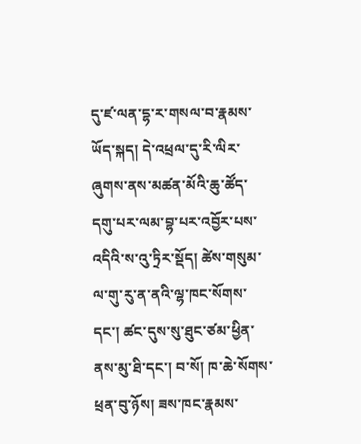དུ་ཛ་ལན་དྷ་ར་གསལ་བ་རྣམས་ཡོད་སྐད། དེ་འཕྲལ་དུ་རི་ལིར་ཞུགས་ནས་མཚན་མོའི་ཆུ་ཚོད་དགུ་པར་ལམ་བྷ་པར་འབྱོར་པས་འདིའི་ས་འུ་ཏྲིར་སྡོད། ཚེས་གསུམ་ལ་གུ་རུ་ན་ནའི་ལྷ་ཁང་སོགས་དང་། ཚང་དུས་སུ་ཐུང་ཙམ་ཕྱིན་ནས་མུ་ཐི་དང་། བ་སོ། ཁ་ཆེ་སོགས་ཕྲན་བུ་ཉོས། ཟས་ཁང་རྣམས་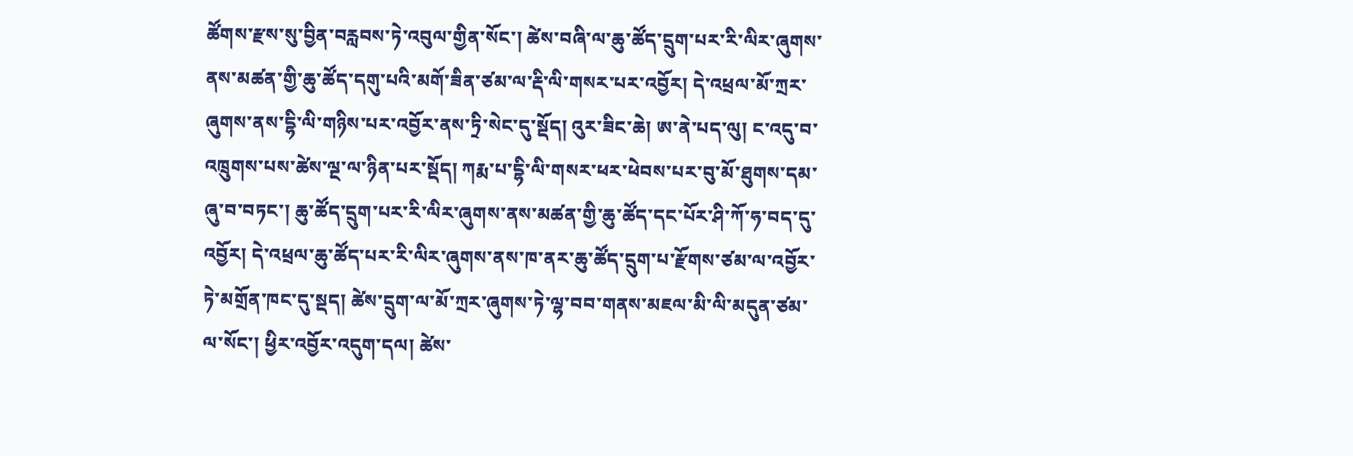ཚོགས་རྫས་སུ་བྱིན་བརླབས་ཏེ་འབུལ་གྱིན་སོང་། ཚེས་བཞི་ལ་ཆུ་ཚོད་དྲུག་པར་རི་ལིར་ཞུགས་ནས་མཚན་གྱི་ཆུ་ཚོད་དགུ་པའི་མགོ་ཟིན་ཙམ་ལ་རྡི་ལི་གསར་པར་འབྱོར། དེ་འཕྲལ་མོ་ཀྲར་ཞུགས་ནས་དྷི་ལི་གཉིས་པར་འབྱོར་ནས་ཏྲི་སེང་དུ་སྡོད། འུར་ཟིང་ཆེ། ཨ་ནེ་པད་ལུ། ང་འདུ་བ་འཁྲུགས་པས་ཚེས་ལྔ་ལ་ཉིན་པར་སྡོད། ཀརྨ་པ་དྷི་ལི་གསར་ཕར་ཕེབས་པར་བུ་མོ་ཐུགས་དམ་ཞུ་བ་བཏང་། ཆུ་ཚོད་དྲུག་པར་རི་ལིར་ཞུགས་ནས་མཚན་གྱི་ཆུ་ཚོད་དང་པོར་ཤི་ཀོ་ཧ་བད་དུ་འབྱོར། དེ་འཕྲལ་ཆུ་ཚོད་པར་རི་ལིར་ཞུགས་ནས་ཁ་ནར་ཆུ་ཚོད་དྲུག་པ་རྫོགས་ཙམ་ལ་འབྱོར་ཏེ་མགྲོན་ཁང་དུ་སྡད། ཚེས་དྲུག་ལ་མོ་ཀྲར་ཞུགས་ཏེ་ལྷ་བབ་གནས་མཇལ་མི་ལི་མདུན་ཙམ་ལ་སོང་། ཕྱིར་འབྱོར་འདུག་དལ། ཚེས་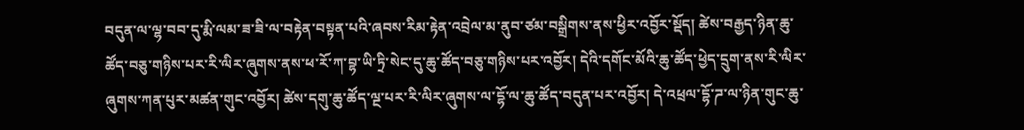བདུན་ལ་ལྷ་བབ་དུ་རྨི་ལམ་ཟ་ཟི་ལ་བརྟེན་བསྟན་པའི་ཞབས་རིམ་རྟེན་འབྲེལ་མ་ནུབ་ཙམ་བསྒྲིགས་ནས་ཕྱིར་འབྱོར་སྡོད། ཚེས་བརྒྱད་ཉིན་ཆུ་ཚོད་བཅུ་གཉིས་པར་རི་ལིར་ཞུགས་ནས་ཕ་རོ་ཀ་བྷ་ཡི་ཏྲི་སེང་དུ་ཆུ་ཚོད་བཅུ་གཉིས་པར་འབྱོར། དེའི་དགོང་མོའི་ཆུ་ཚོད་ཕྱེད་དྲུག་ནས་རི་ལིར་ཞུགས་ཀན་པུར་མཚན་གུང་འབྱོར། ཚེས་དགུ་ཆུ་ཚོད་ལྔ་པར་རི་ལིར་ཞུགས་ལ་དྷོ་ལ་ཆུ་ཚོད་བདུན་པར་འབྱོར། དེ་འཕྲལ་དྷོ་ཌ་ལ་ཉིན་གུང་ཆུ་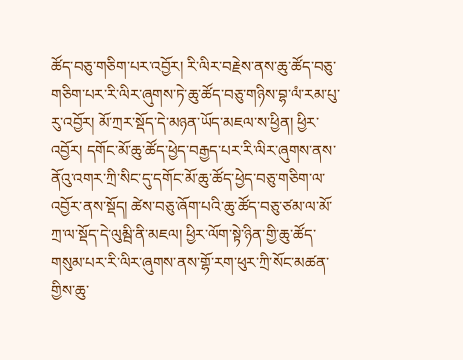ཚོད་བཅུ་གཅིག་པར་འབྱོར། རི་ལིར་བརྗེས་ནས་ཆུ་ཚོད་བཅུ་གཅིག་པར་རི་ལིར་ཞུགས་ཏེ་ཆུ་ཚོད་བཅུ་གཉིས་བྷ་ལཾ་རམ་པུ་རུ་འབྱོར། མོ་ཀྲར་སྡོད་དེ་མཉན་ཡོད་མཇལ་ས་ཕྱིན། ཕྱིར་འབྱོར། དགོང་མོ་ཆུ་ཚོད་ཕྱེད་བརྒྱད་པར་རི་ལིར་ཞུགས་ནས་ནོའུ་འགར་ཀྲི་སིང་དུ་དགོང་མོ་ཆུ་ཚོད་ཕྱེད་བཅུ་གཅིག་ལ་འབྱོར་ནས་སྡོད། ཚེས་བཅུ་ཞོག་པའི་ཆུ་ཚོད་བཅུ་ཙམ་ལ་མོ་ཀྲ་ལ་སྡོད་དེ་ལུམྦི་ནི་མཇལ། ཕྱིར་ལོག་སྟེ་ཉིན་གྱི་ཆུ་ཚོད་གསུམ་པར་རི་ལིར་ཞུགས་ནས་གྷོ་རག་ཕུར་ཀྲི་སོང་མཚན་གྱིས་ཆུ་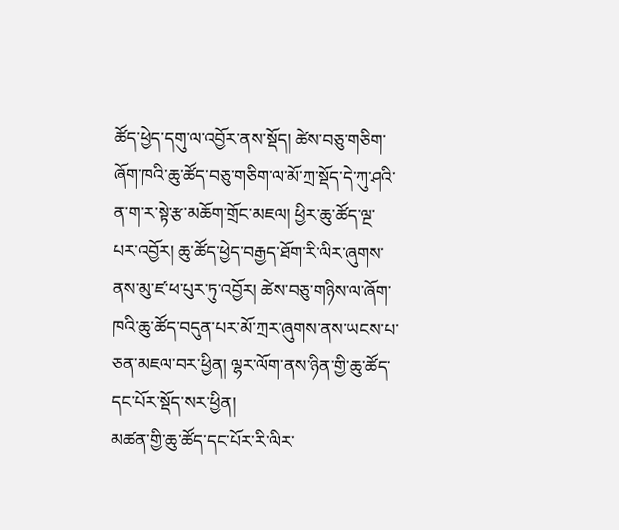ཚོད་ཕྱེད་དགུ་ལ་འབྱོར་ནས་སྡོད། ཚེས་བཅུ་གཅིག་ཞོག་ཁའི་ཆུ་ཚོད་བཅུ་གཅིག་ལ་མོ་ཀྲ་སྡོད་དེ་ཀུ་ཤའི་ན་ག་ར་སྟེ་རྩ་མཆོག་གྲོང་མཇལ། ཕྱིར་ཆུ་ཚོད་ལྔ་པར་འབྱོར། ཆུ་ཚོད་ཕྱེད་བརྒྱད་ཐོག་རི་ལིར་ཞུགས་ནས་མུ་ཛ་ཕ་པུར་ཏུ་འབྱོར། ཚེས་བཅུ་གཉིས་ལ་ཞོག་ཁའི་ཆུ་ཚོད་བདུན་པར་མོ་ཀྲར་ཞུགས་ནས་ཡངས་པ་ཅན་མཇལ་བར་ཕྱིན། ལྷར་ལོག་ནས་ཉིན་གྱི་ཆུ་ཚོད་དང་པོར་སྡོད་སར་ཕྱིན།
མཚན་གྱི་ཆུ་ཚོད་དང་པོར་རི་ལིར་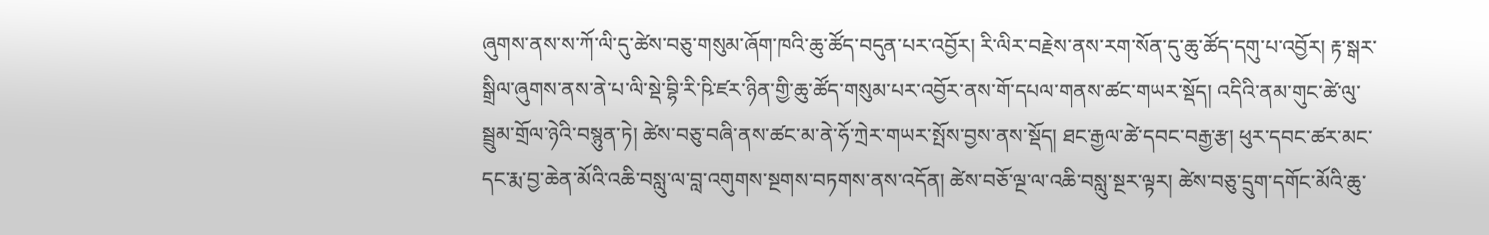ཞུགས་ནས་ས་ཀོ་ལི་དུ་ཚེས་བཅུ་གསུམ་ཞོག་ཁའི་ཆུ་ཚོད་བདུན་པར་འབྱོར། རི་ལིར་བརྗེས་ནས་རག་སོན་དུ་ཆུ་ཚོད་དགུ་པ་འབྱོར། རྟ་སྒར་སྒྲིལ་ཞུགས་ནས་ནེ་པ་ལི་སྡེ་བྷི་རི་ཥི་ཛར་ཉིན་གྱི་ཆུ་ཚོད་གསུམ་པར་འབྱོར་ནས་གོ་དཔལ་གནས་ཚང་གཡར་སྡོད། འདིའི་ནམ་གུང་ཚེ་ལུ་སྦྲུམ་གྲོལ་ཉེའི་བསྙུན་ཏེ། ཚེས་བཅུ་བཞི་ནས་ཚང་མ་ནེ་ཧོ་ཀྲེར་གཡར་སྤོས་བྱས་ནས་སྡོད། ཐང་རྒྱལ་ཚེ་དབང་བརྒྱ་རྩ། ཕུར་དབང་ཚར་མང་དང་རྨ་བྱ་ཆེན་མོའི་འཆི་བསླུ་ལ་བླ་འགུགས་སྔགས་བཏགས་ནས་འདོན། ཚེས་བཅོ་ལྔ་ལ་འཆི་བསླུ་སྔར་ལྟར། ཚེས་བཅུ་དྲུག་དགོང་མོའི་ཆུ་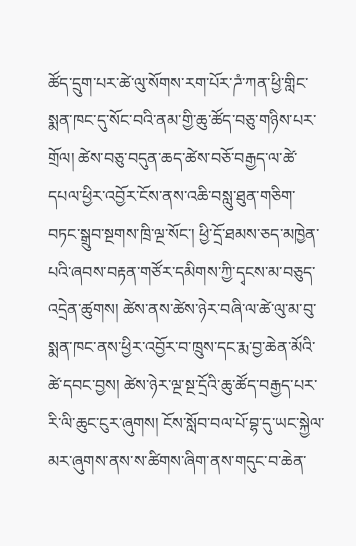ཚོད་དྲུག་པར་ཚེ་ལུ་སོགས་རག་པོར་ཌཾ་ཀན་ཕྱི་གླིང་སྨན་ཁང་དུ་སོང་བའི་ནམ་གྱི་ཆུ་ཚོད་བཅུ་གཉིས་པར་གྲོལ། ཚེས་བཅུ་བདུན་ཆད་ཚེས་བཅོ་བརྒྱད་ལ་ཚེ་དཔལ་ཕྱིར་འབྱོར་ངོས་ནས་འཆི་བསླུ་ཐུན་གཅིག་བཏང་སྒྲུབ་སྔགས་ཁྲི་ལྔ་སོང་། ཕྱི་དྲོ་ཐམས་ཅད་མཁྱེན་པའི་ཞབས་བརྟན་གཙོར་དམིགས་ཀྱི་དྭངས་མ་བཅུད་འདྲེན་ཚུགས། ཚེས་ནས་ཚེས་ཉེར་བཞི་ལ་ཚེ་ལུ་མ་བུ་སྨན་ཁང་ནས་ཕྱིར་འབྱོར་བ་ཁྲུས་དང་རྨ་བྱ་ཆེན་མོའི་ཚེ་དབང་བྱས། ཚེས་ཉེར་ལྔ་སྔ་དྲོའི་ཆུ་ཚོད་བརྒྱད་པར་རི་ལི་ཆུང་ངུར་ཞུགས། ངོས་སློབ་བལ་པོ་བྷ་དུ་ཡང་སྐྱེལ་མར་ཞུགས་ནས་ས་ཚིགས་ཞིག་ནས་གདུང་བ་ཆེན་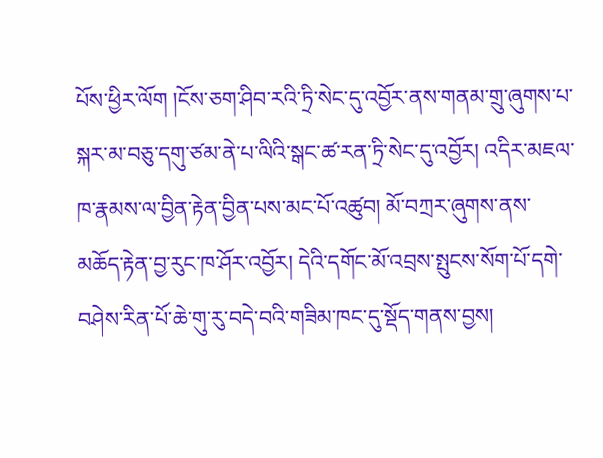པོས་ཕྱིར་ལོག །ངོས་ཅག་ཤིབ་རའི་ཏྲི་སེང་དུ་འབྱོར་ནས་གནམ་གྲུ་ཞུགས་པ་སྐར་མ་བཅུ་དགུ་ཙམ་ནེ་པ་ལིའི་སྒང་ཚ་རན་ཏྲི་སེང་དུ་འབྱོར། འདིར་མཇལ་ཁ་རྣམས་ལ་བྱིན་རྟེན་བྱིན་པས་མང་པོ་འཚུབ། མོ་བཀྲར་ཞུགས་ནས་མཆོད་རྟེན་བྱ་རུང་ཁ་ཤོར་འབྱོར། དེའི་དགོང་མོ་འབྲས་སྤུངས་སོག་པོ་དགེ་བཤེས་རིན་པོ་ཆེ་གུ་རུ་བདེ་བའི་གཟིམ་ཁང་དུ་སྡོད་གནས་བྱས།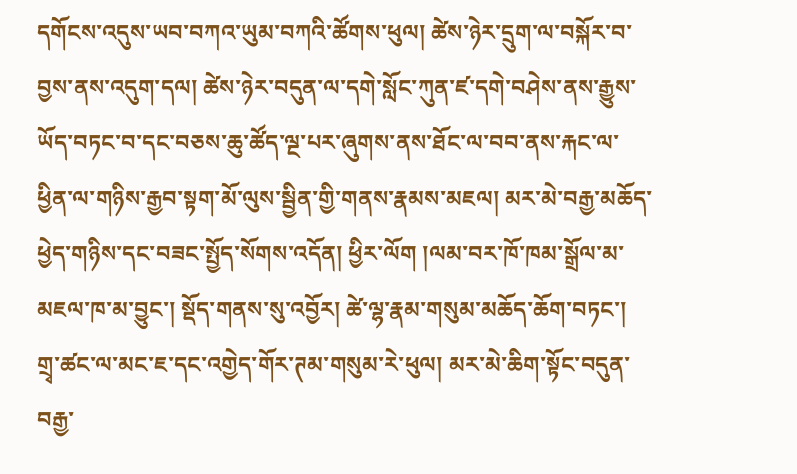དགོངས་འདུས་ཡབ་བཀའ་ཡུམ་བཀའི་ཚོགས་ཕུལ། ཚེས་ཉེར་དྲུག་ལ་བསྐོར་བ་བྱས་ནས་འདུག་དལ། ཚེས་ཉེར་བདུན་ལ་དགེ་སློང་ཀུན་ཛ་དགེ་བཤེས་ནས་རྒྱུས་ཡོད་བཏང་བ་དང་བཅས་ཆུ་ཚོད་ལྔ་པར་ཞུགས་ནས་ཐོང་ལ་བབ་ནས་རྐང་ལ་ཕྱིན་ལ་གཉིས་རྒྱབ་སྟག་མོ་ལུས་སྦྱིན་གྱི་གནས་རྣམས་མཇལ། མར་མེ་བརྒྱ་མཆོད་ཕྱེད་གཉིས་དང་བཟང་སྤྱོད་སོགས་འདོན། ཕྱིར་ལོག །ལམ་བར་ཁོ་ཁམ་སྒྲོལ་མ་མཇལ་ཁ་མ་བྱུང་། སྡོད་གནས་སུ་འབྱོར། ཚེ་ལྷ་རྣམ་གསུམ་མཆོད་ཆོག་བཏང་། གྲྭ་ཚང་ལ་མང་ཇ་དང་འགྱེད་གོར་ཊམ་གསུམ་རེ་ཕུལ། མར་མེ་ཆིག་སྟོང་བདུན་བརྒྱ་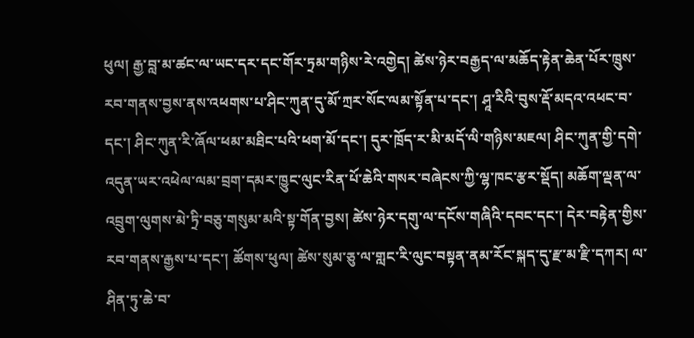ཕུལ། རྒྱ་བླ་མ་ཚང་ལ་ཡང་དར་དང་གོར་ཏྲམ་གཉིས་རེ་འགྱེད། ཚེས་ཉེར་བརྒྱད་ལ་མཆོད་རྟེན་ཆེན་པོར་ཁྲུས་རབ་གནས་བྱས་ནས་འཕགས་པ་ཤིང་ཀུན་དུ་མོ་ཀྲར་སོང་ལམ་སྟོན་པ་དང་། ཤཱ་རིའི་བུས་རྡོ་མདའ་འཕང་བ་དང་། ཤིང་ཀུན་རི་ཞོལ་ཕམ་མཐིང་པའི་ཕག་མོ་དང་། དུར་ཁྲོད་ར་མི་མདོ་ལི་གཉིས་མཇལ། ཤིང་ཀུན་གྱི་དགེ་འདུན་ཡར་འཕེལ་ལམ་བྲག་དམར་ཁྱུང་ལུང་རིན་པོ་ཆེའི་གསར་བཞེངས་ཀྱི་ལྷ་ཁང་རྩར་སྡོད། མཆོག་ལྡན་ལ་འབྲུག་ལུགས་མེ་ཏྲི་བཅུ་གསུམ་མའི་སྟ་གོན་བྱས། ཚེས་ཉེར་དགུ་ལ་དངོས་གཞིའི་དབང་དང་། དེར་བརྟེན་གྱིས་རབ་གནས་རྒྱས་པ་དང་། ཚོགས་ཕུལ། ཚེས་སུམ་ཅུ་ལ་གླང་རི་ལུང་བསྟན་ནམ་རོང་སྐད་དུ་རྫ་མ་རྫི་དཀར། ལ་ཤིན་ཏུ་ཆེ་བ་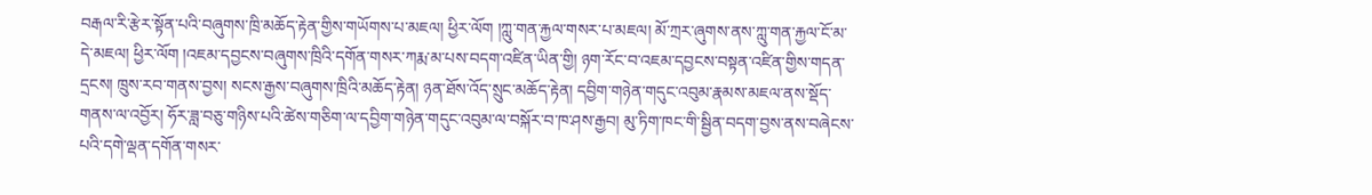བརྒལ་རི་རྩེར་སྟོན་པའི་བཞུགས་ཁྲི་མཆོད་རྟེན་གྱིས་གཡོགས་པ་མཇལ། ཕྱིར་ལོག །ཀླུ་གན་རྐྱལ་གསར་པ་མཇལ། མོ་ཀྲར་ཞུགས་ནས་ཀླུ་གན་རྐྱལ་ངོ་མ་དེ་མཇལ། ཕྱིར་ལོག །འཇམ་དབྱངས་བཞུགས་ཁྲིའི་དགོན་གསར་ཀརྨ་མ་པས་བདག་འཛིན་ཡིན་གྱི། ཉག་རོང་བ་འཇམ་དབྱངས་བསྟན་འཛིན་གྱིས་གདན་དྲངས། ཁྲུས་རབ་གནས་བྱས། སངས་རྒྱས་བཞུགས་ཁྲིའི་མཆོད་རྟེན། ཉན་ཐོས་འོད་སྲུང་མཆོད་རྟེན། དབྱིག་གཉེན་གདུང་འབུམ་རྣམས་མཇལ་ནས་སྡོད་གནས་ལ་འབྱོར། ཧོར་ཟླ་བཅུ་གཉིས་པའི་ཚེས་གཅིག་ལ་དབྱིག་གཉེན་གདུང་འབུམ་ལ་བསྐོར་བ་ཁ་ཤས་རྒྱབ། མུ་ཏིག་ཁང་གི་སྦྱིན་བདག་བྱས་ནས་བཞེངས་པའི་དགེ་ལྡན་དགོན་གསར་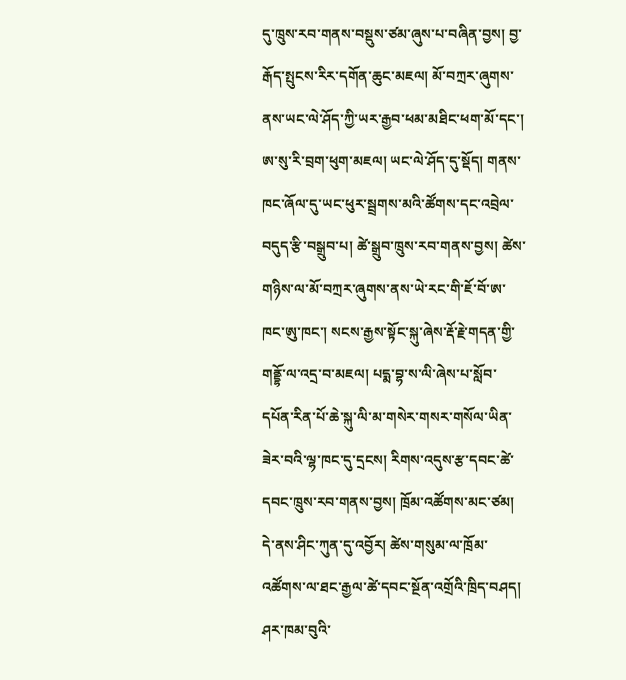དུ་ཁྲུས་རབ་གནས་བསྡུས་ཙམ་ཞུས་པ་བཞིན་བྱས། བྱ་རྒོད་སྤུངས་རིར་དགོན་ཆུང་མཇལ། མོ་བཀྲར་ཞུགས་ནས་ཡང་ལེ་ཤོད་ཀྱི་ཡར་རྒྱབ་ཕམ་མཐིང་ཕག་མོ་དང་། ཨ་སུ་རི་བྲག་ཕུག་མཇལ། ཡང་ལེ་ཤོད་དུ་སྡོད། གནས་ཁང་ཞོལ་དུ་ཡང་ཕུར་སྦྲགས་མའི་ཚོགས་དང་འབྲེལ་བདུད་རྩི་བསྒྲུབ་པ། ཚེ་སྒྲུབ་ཁྲུས་རབ་གནས་བྱས། ཚེས་གཉིས་ལ་མོ་བཀྲར་ཞུགས་ནས་ཡེ་རང་གི་ཇོ་བོ་ཨ་ཁང་ཨུ་ཁང་། སངས་རྒྱས་སྟོང་སྐུ་ཞེས་རྡོ་རྗེ་གདན་གྱི་གནྡྷོ་ལ་འདྲ་བ་མཇལ། པདྨ་བྷ་ས་ལི་ཞེས་པ་སློབ་དཔོན་རིན་པོ་ཆེ་སྐུ་ལི་མ་གསེར་གསར་གསོལ་ཡིན་ཟེར་བའི་ལྷ་ཁང་དུ་དྲངས། རིགས་འདུས་རྩ་དབང་ཚེ་དབང་ཁྲུས་རབ་གནས་བྱས། ཁྲོམ་འཚོགས་མང་ཙམ། དེ་ནས་ཤིང་ཀུན་དུ་འབྱོར། ཚེས་གསུམ་ལ་ཁྲོམ་འཚོགས་ལ་ཐང་རྒྱལ་ཚེ་དབང་སྔོན་འགྲོའི་ཁྲིད་བཤད། ཤར་ཁམ་བུའི་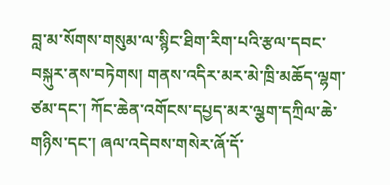བླ་མ་སོགས་གསུམ་ལ་སྙིང་ཐིག་རིག་པའི་རྩལ་དབང་བསྐུར་ནས་བཏེགས། གནས་འདིར་མར་མེ་ཁྲི་མཆོད་ལྷག་ཙམ་དང་། ཀོང་ཆེན་འགོངས་དཔྱད་མར་ལྕག་དཀྲིལ་ཆེ་གཉིས་དང་། ཞལ་འདེབས་གསེར་ཞོ་དོ་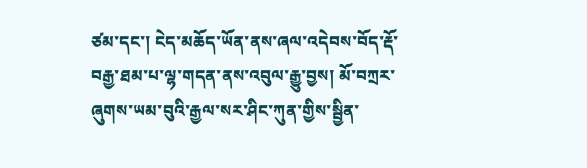ཙམ་དང་། ངེད་མཆོད་ཡོན་ནས་ཞལ་འདེབས་བོད་རྡོ་བརྒྱ་ཐམ་པ་ལྷ་གདན་ནས་འབུལ་རྒྱུ་བྱས། མོ་བཀྲར་ཞུགས་ཡམ་བུའི་རྒྱལ་སར་ཤིང་ཀུན་གྱིས་སྦྱིན་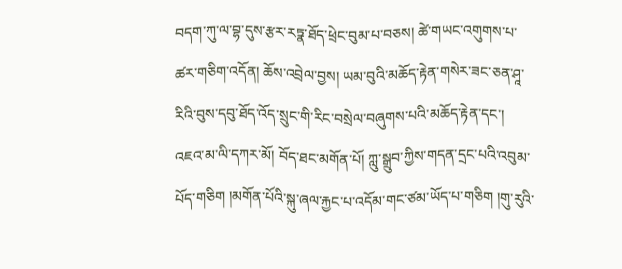བདག་ཀུ་ལ་བྷ་དུས་རྩར་རཏྣ་ཐོད་ཕྲེང་བུམ་པ་བཅས། ཚེ་གཡང་འགུགས་པ་ཚར་གཅིག་འདོན། ཆོས་འབྲེལ་བྱས། ཡམ་བུའི་མཆོད་རྟེན་གསེར་ཟང་ཅན་ཤཱ་རིའི་བུས་དབུ་ཐོད་འོད་སྲུང་གི་རིང་བསྲེལ་བཞུགས་པའི་མཆོད་རྟེན་དང་། འཇའ་མ་ལི་དཀར་མོ། བོད་ཐང་མགོན་པོ། ཀླུ་སྒྲུབ་ཀྱིས་གདན་དྲང་པའི་འབུམ་པོད་གཅིག །མགོན་པོའི་སྐུ་ཞལ་རྐྱང་པ་འདོམ་གང་ཙམ་ཡོད་པ་གཅིག །གུ་རུའི་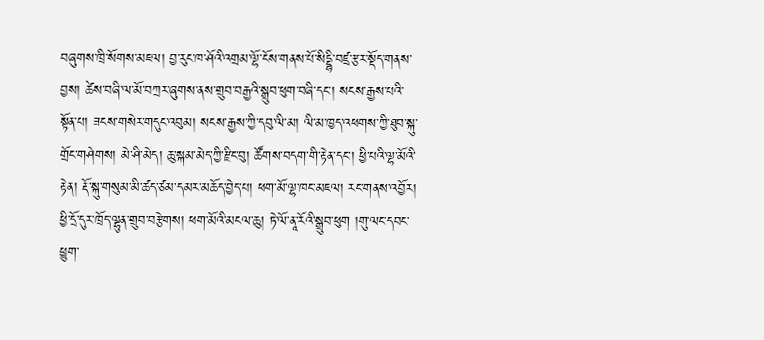བཞུགས་ཁྲི་སོགས་མཇལ། བྱ་རུང་ཁ་ཤོའི་འགྲམ་ལྷོ་ངོས་གནས་པོ་སིདྡྷི་བཛྲ་རྩར་སྡོད་གནས་བྱས། ཚེས་བཞི་ལ་མོ་བཀྲར་ཞུགས་ནས་གྲུབ་བརྒྱའི་སྒྲུབ་ཕུག་བཞི་དང་། སངས་རྒྱས་པའི་སྟོན་པ། ཟངས་གསེར་གདུང་འབུམ། སངས་རྒྱས་ཀྱི་དབུ་ལི་མ། ལི་མ་ཁྱད་འཕགས་ཀྱི་ཐུབ་སྐུ་གྲོང་གཤེགས། མེ་ཤི་མེད། ཆུ་སྐམ་མེད་ཀྱི་རྫིང་བུ། ཚོགས་བདག་གི་རྟེན་དང་། ཕྱི་པའི་ལྷ་མོའི་རྟེན། རྡོ་སྐུ་གསུམ་མི་ཚད་ཙམ་དམར་མཆོད་བྱེད་པ། ཕག་མོ་ལྷ་ཁང་མཇལ། རང་གནས་འབྱོར། ཕྱི་དྲོ་དུར་ཁྲོད་ལྷུན་གྲུབ་བརྩེགས། ཕག་མོའི་མངལ་ཆུ། ཏེ་ལོ་ནཱ་རོའི་སྒྲུབ་ཕུག །གུ་ལང་དབང་ཕྱུག་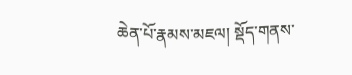ཆེན་པོ་རྣམས་མཇལ། སྡོད་གནས་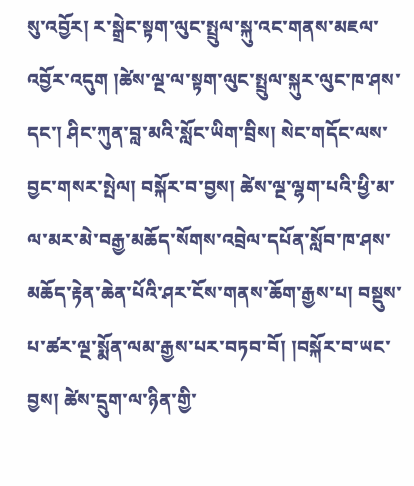སུ་འབྱོར། ར་སྒྲེང་སྟག་ལུང་སྤྲུལ་སྐུ་འང་གནས་མཇལ་འབྱོར་འདུག །ཚེས་ལྔ་ལ་སྟག་ལུང་སྤྲུལ་སྐུར་ལུང་ཁ་ཤས་དང་། ཤིང་ཀུན་བླ་མའི་སློང་ཡིག་བྲིས། སེང་གདོང་ལས་བྱང་གསར་སྤེལ། བསྐོར་བ་བྱས། ཚེས་ལྔ་ལྷག་པའི་ཕྱི་མ་ལ་མར་མེ་བརྒྱ་མཆོད་སོགས་འབྲེལ་དཔོན་སློབ་ཁ་ཤས་མཆོད་རྟེན་ཆེན་པོའི་ཤར་ངོས་གནས་ཆོག་རྒྱས་པ། བསྡུས་པ་ཚར་ལྔ་སྨོན་ལམ་རྒྱས་པར་བཏབ་བོ། །བསྐོར་བ་ཡང་བྱས། ཚེས་དྲུག་ལ་ཉིན་གྱི་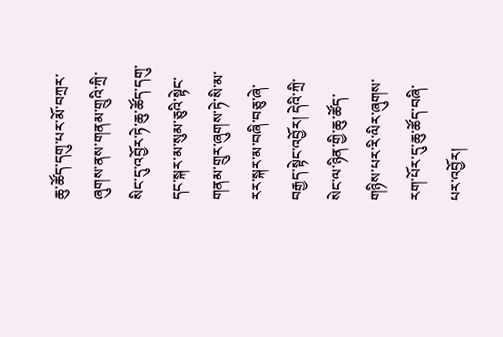ཆུ་ཚོད་དགུ་པར་མོ་བཀྲར་ཞུགས་ནས་གནམ་གྲུའི་ཀྲི་སིང་དུ་འབྱོར་ཏེ་ཆུ་ཚོད་དགུ་དང་སྐར་མ་སུམ་ཅུའི་སྟེང་གནམ་གྲུར་ཞུགས་ཏེ་སི་མ་རར་སྐར་མ་བཞི་བཅུ་ཞེ་བརྒྱད་སྟེང་འབྱོར། དེའི་ཀྲི་སེང་ལ་ཉིན་གྱི་ཆུ་ཚོད་གཉིས་པར་རི་ལིར་ཞུགས་རག་པོར་དུ་ཆུ་ཚོད་བཞི་པར་འབྱོར།